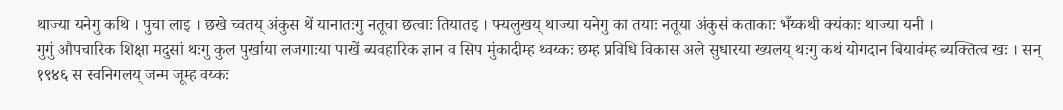थाज्या यनेगु कथि । पुचा लाइ । छखे च्वतय् अंकुस थें यानातःगु नतूचा छत्वाः तियातइ । फ्यलुखय् थाज्या यनेगु का तयाः नतूया अंकुसं कताकाः भँय्कथी क्यंकाः थाज्या यनी ।
गुगुं औपचारिक शिक्षा मदुसां थःगु कुल पुर्खाया लजगाःया पाखें ब्यवहारिक ज्ञान व सिप मुंकादीम्ह थ्वय्कः छम्ह प्रविधि विकास अले सुधारया ख्यलय् थःगु कथं योगदान बियावंम्ह ब्यक्तित्व खः । सन् १९४६ स स्वनिगलय् जन्म जूम्ह वय्कः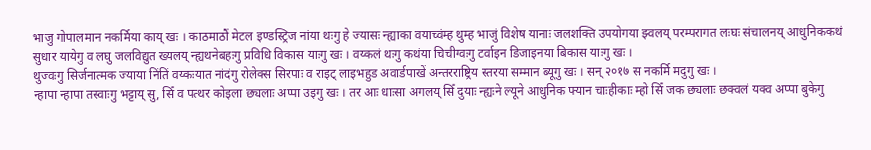भाजु गोपालमान नकर्मिया काय् खः । काठमाठौं मेटल इण्डस्ट्रिज नांया थःगु हे ज्यासः न्ह्याका वयाच्वंम्ह थुम्ह भाजुं विशेष यानाः जलशक्ति उपयोगया झ्वलय् परम्परागत लःघः संचालनय् आधुनिककथं सुधार यायेगु व लघु जलविद्युत ख्यलय् न्ह्यथनेबहःगु प्रविधि विकास याःगु खः । वय्कलं थःगु कथंया चिचीग्वःगु टर्वाइन डिजाइनया बिकास याःगु खः ।
थुज्वःगु सिर्जनात्मक ज्याया निंतिं वय्कःयात नांदंगु रोलेक्स सिरपाः व राइट् लाइभहुड अवार्डपाखें अन्तरराष्ट्रिय स्तरया सम्मान ब्यूगु खः । सन् २०१७ स नकर्मि मदुगु खः ।
न्हापा न्हापा तस्वाःगु भट्टाय् सु, सिँ व पत्थर कोइला छ्यलाः अप्पा उइगु खः । तर आः धाःसा अगलय् सिँ दुयाः न्ह्यःने ल्यूने आधुनिक फ्यान चाःहीकाः म्हो सिँ जक छ्यलाः छक्वलं यक्व अप्पा बुकेगु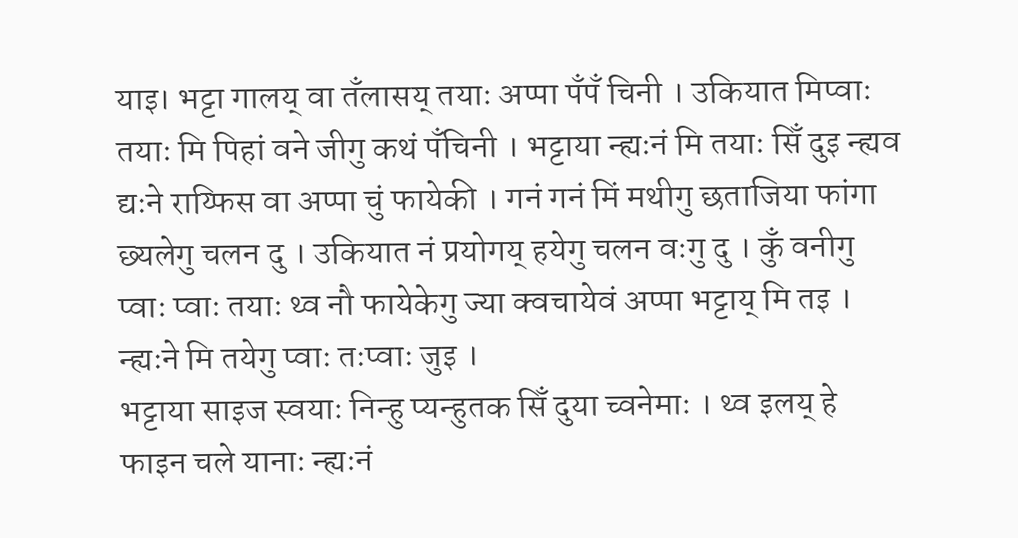याइ। भट्टा गालय् वा तँलासय् तयाः अप्पा पँपँ चिनी । उकियात मिप्वाः तयाः मि पिहां वने जीगु कथं पँचिनी । भट्टाया न्ह्यःनं मि तयाः सिँ दुइ न्ह्यव द्यःने राय्फिस वा अप्पा चुं फायेकी । गनं गनं मिं मथीगु छताजिया फांगा छ्यलेगु चलन दु । उकियात नं प्रयोगय् हयेगु चलन वःगु दु । कुँ वनीगु प्वाः प्वाः तयाः थ्व नौ फायेकेगु ज्या क्वचायेवं अप्पा भट्टाय् मि तइ । न्ह्यःने मि तयेगु प्वाः तःप्वाः जुइ ।
भट्टाया साइज स्वयाः निन्हु प्यन्हुतक सिँ दुया च्वनेमाः । थ्व इलय् हे फाइन चले यानाः न्ह्यःनं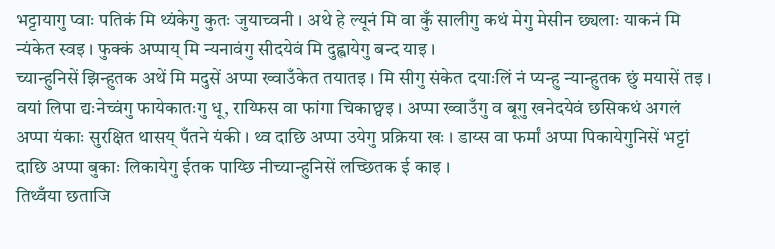भट्टायागु प्वाः पतिकं मि थ्यंकेगु कुतः जुयाच्वनी । अथे हे ल्यूनं मि वा कुँ सालीगु कथं मेगु मेसीन छ्यलाः याकनं मि न्यंकेत स्वइ । फुक्कं अप्पाय् मि न्यनावंगु सीदयेवं मि दुह्वायेगु बन्द याइ ।
च्यान्हुनिसें झिन्हुतक अथें मि मदुसें अप्पा ख्वाउँकेत तयातइ । मि सीगु संकेत दयाःलिं नं प्यन्हु न्यान्हुतक छुं मयासें तइ । वयां लिपा द्यःनेच्वंगु फायेकातःगु धू, राय्फिस वा फांगा चिकाछ्वइ । अप्पा ख्वाउँगु व बूगु खनेदयेवं छसिकथं अगलं अप्पा यंकाः सुरक्षित थासय् पँतने यंकी । थ्व दाछि अप्पा उयेगु प्रक्रिया खः । डाय्स वा फर्मां अप्पा पिकायेगुनिसें भट्टां दाछि अप्पा बुकाः लिकायेगु ईतक पाय्छि नीच्यान्हुनिसें लच्छितक ई काइ ।
तिथ्वँया छताजि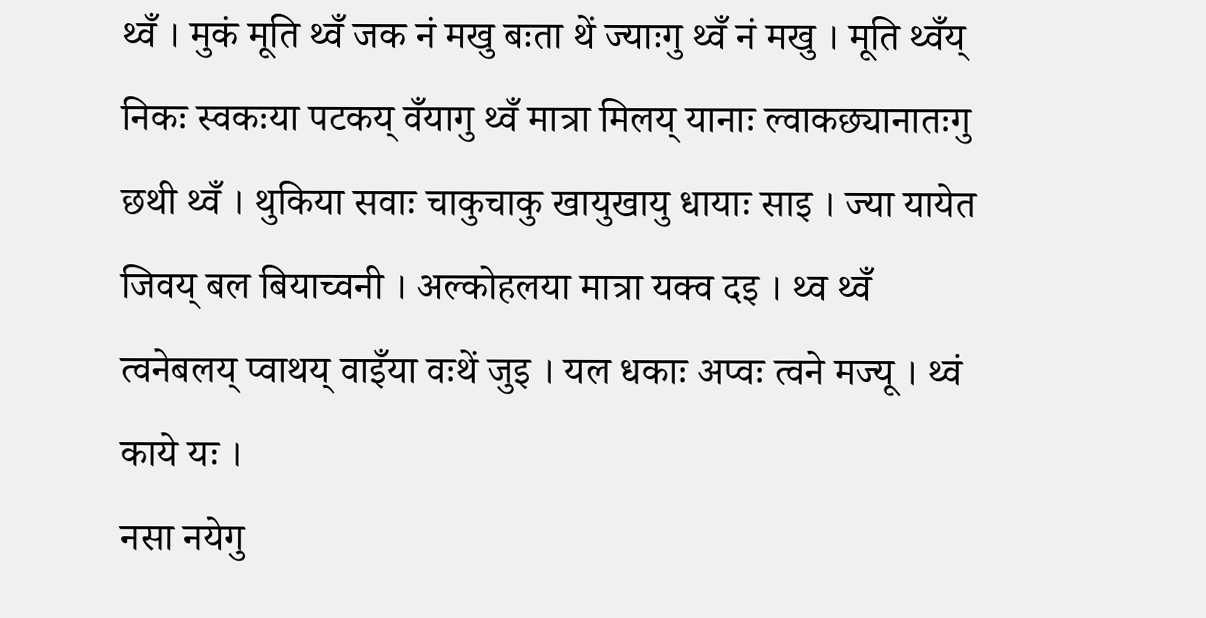थ्वँ । मुकं मूति थ्वँ जक नं मखु बःता थें ज्याःगु थ्वँ नं मखु । मूति थ्वँय् निकः स्वकःया पटकय् वँयागु थ्वँ मात्रा मिलय् यानाः ल्वाकछ्यानातःगु छथी थ्वँ । थुकिया सवाः चाकुचाकु खायुखायु धायाः साइ । ज्या यायेत जिवय् बल बियाच्वनी । अल्कोहलया मात्रा यक्व दइ । थ्व थ्वँ त्वनेबलय् प्वाथय् वाइँया वःथें जुइ । यल धकाः अप्वः त्वने मज्यू । थ्वं काये यः ।
नसा नयेगु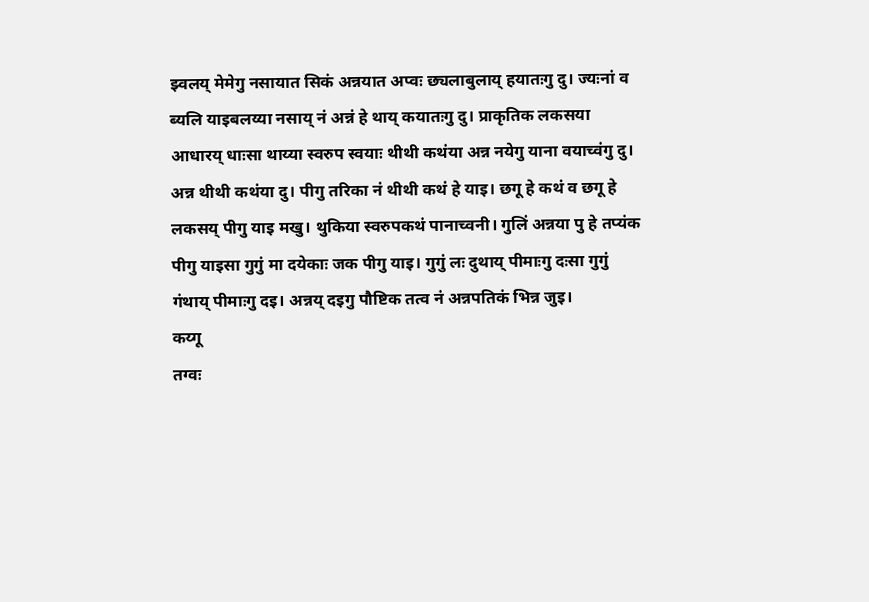झ्वलय् मेमेगु नसायात सिकं अन्नयात अप्वः छ्यलाबुलाय् हयातःगु दु। ज्यःनां व ब्यलि याइबलय्या नसाय् नं अन्नं हे थाय् कयातःगु दु। प्राकृतिक लकसया आधारय् धाःसा थाय्या स्वरुप स्वयाः थीथी कथंया अन्न नयेगु याना वयाच्वंगु दु।
अन्न थीथी कथंया दु। पीगु तरिका नं थीथी कथं हे याइ। छगू हे कथं व छगू हे लकसय् पीगु याइ मखु। थुकिया स्वरुपकथं पानाच्वनी। गुलिं अन्नया पु हे तप्यंक पीगु याइसा गुगुं मा दयेकाः जक पीगु याइ। गुगुं लः दुथाय् पीमाःगु दःसा गुगुं गंथाय् पीमाःगु दइ। अन्नय् दइगु पौष्टिक तत्व नं अन्नपतिकं भिन्न जुइ।
कय्गू
तग्वः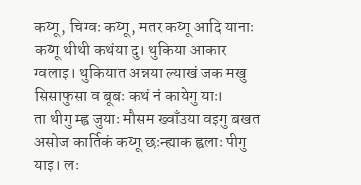कय्गू, चिग्वः कय्गू, मतर कय्गू आदि यानाः कय्गू थीथी कथंया दु। थुकिया आकार ग्वलाइ। थुकियात अन्नया ल्याखं जक मखु सिसाफुसा व बूबः कथं नं कायेगु याः।
ता थीगु म्ह्व जुयाः मौसम ख्वाँउया वइगु बखत असोज कार्तिकं कय्गू छःन्ह्याक ह्वलाः पीगु याइ। लः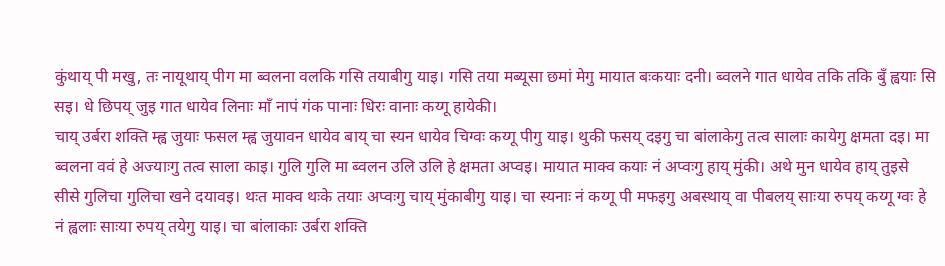कुंथाय् पी मखु, तः नायूथाय् पीग मा ब्वलना वलकि गसि तयाबीगु याइ। गसि तया मब्यूसा छमां मेगु मायात बःकयाः दनी। ब्वलने गात धायेव तकि तकि बुँ ह्वयाः सि सइ। धे छिपय् जुइ गात धायेव लिनाः माँ नापं गंक पानाः धिरः वानाः कय्गू हायेकी।
चाय् उर्बरा शक्ति म्ह्व जुयाः फसल म्ह्व जुयावन धायेव बाय् चा स्यन धायेव चिग्वः कय्गू पीगु याइ। थुकी फसय् दइगु चा बांलाकेगु तत्व सालाः कायेगु क्षमता दइ। मा ब्वलना ववं हे अज्याःगु तत्व साला काइ। गुलि गुलि मा ब्वलन उलि उलि हे क्षमता अप्वइ। मायात माक्व कयाः नं अप्वःगु हाय् मुंकी। अथे मुन धायेव हाय् तुइसे सीसे गुलिचा गुलिचा खने दयावइ। थःत माक्व थःके तयाः अप्वःगु चाय् मुंकाबीगु याइ। चा स्यनाः नं कय्गू पी मफइगु अबस्थाय् वा पीबलय् साःया रुपय् कय्गू ग्वः हे नं ह्वलाः साःया रुपय् तयेगु याइ। चा बांलाकाः उर्बरा शक्ति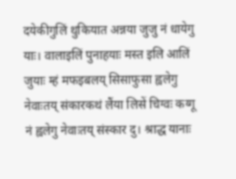दयेकीगुलिं थुकियात अन्नया जुजु नं धायेगु याः। वालाइलिं पुनाहयाः मस्त इलि आलिं जुयाः म्हं मफइबलय् सिसाफुसा ह्वलेगु नेवाःतय् संकारकथं लैंया लिसें चिग्वः कय्गू नं ह्वलेगु नेवाःतय् संस्कार दु। श्राद्ध यानाः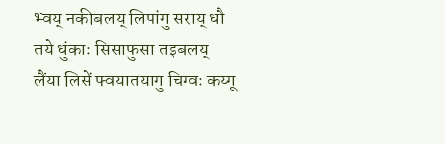भ्वय् नकीबलय् लिपांगु सराय् धौ तये धुंकाः सिसाफुसा तइबलय् लैंया लिसें फ्वयातयागु चिग्वः कय्गू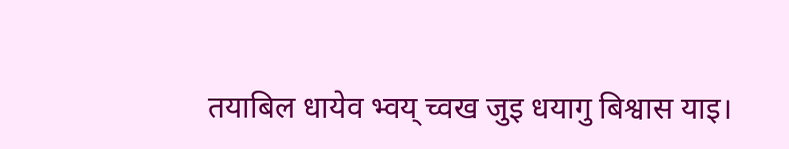तयाबिल धायेव भ्वय् च्वख जुइ धयागु बिश्वास याइ।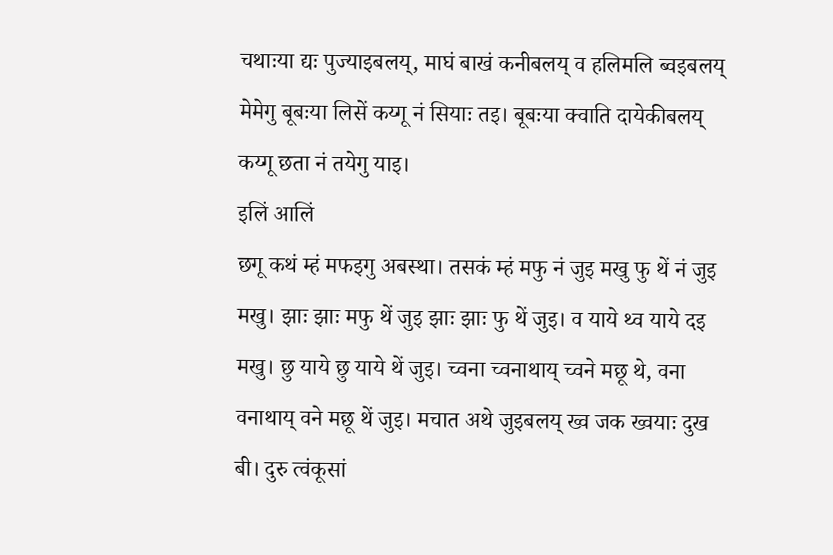चथाःया द्यः पुज्याइबलय्, माघं बाखं कनीबलय् व हलिमलि ब्वइबलय् मेमेगु बूबःया लिसें कय्गू नं सियाः तइ। बूबःया क्वाति दायेकीबलय् कय्गू छता नं तयेगु याइ।
इलिं आलिं
छगू कथं म्हं मफइगु अबस्था। तसकं म्हं मफु नं जुइ मखु फु थें नं जुइ मखु। झाः झाः मफु थें जुइ झाः झाः फु थें जुइ। व याये थ्व याये दइ मखु। छु याये छु याये थें जुइ। च्वना च्वनाथाय् च्वने मछू थे, वना वनाथाय् वने मछू थें जुइ। मचात अथे जुइबलय् ख्व जक ख्वयाः दुख बी। दुरु त्वंकूसां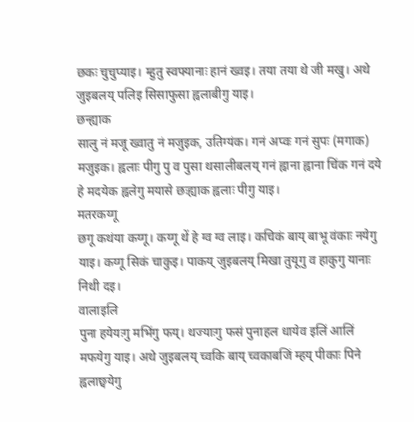छकः चुचुप्याइ। म्हुतु स्वफ्यानाः हानं ख्वइ। तया तया थे जी मखु। अथे जुइबलय् पलिइ सिसाफुसा ह्वलाबीगु याइ।
छन्ह्याक
सालु नं मजू ख्वातु नं मजुइक, उतिग्यंक। गनं अप्वः गनं सुपः (मगाक) मजुइक। ह्वलाः पीगु पु व पुसा थसालीबलय् गनं ह्वाना ह्वाना चिंक गनं दये हे मदयेक ह्वलेगु मयासे छःह्याक ह्वलाः पीगु याइ।
मतरकय्गू
छगू कथंया कय्गू। कय्गू थें हे ग्व ग्व लाइ। कचिकं बाय् बाभू वंकाः नयेगु याइ। कय्गू सिकं चाकुइ। पाकय् जुइबलय् मिखा तुयूगु व हाकुगु यानाः निथी दइ।
वालाइलि
पुना हयेयःगु मभिंगु फय्। थज्याःगु फसं पुनाहल धायेव इलिं आलिं मफयेगु याइ। अथे जुइबलय् च्वकि बाय् च्वकाबजिं म्हय् पीकाः पिने ह्वलाछ्वयेगु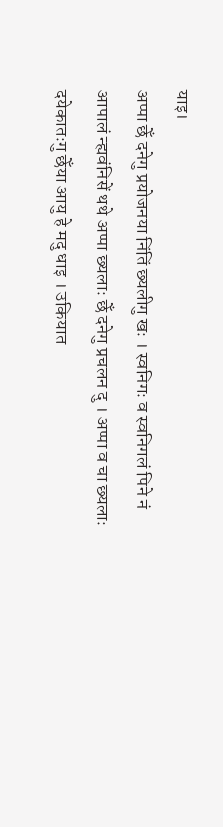याइ।
अप्पा छेँ दनेगु प्रयोजनया निंतिं छ्यलीगु खः । स्वनिगः व स्वनिगलं पिने नं आपालं न्ह्यवंनिसें थथे अप्पा छ्यलाः छेँ दनेगु प्रचलन दु । अप्पा व चा छ्यलाः दयेकातःगु छेँया आयु हे मदु धाइ । उकियात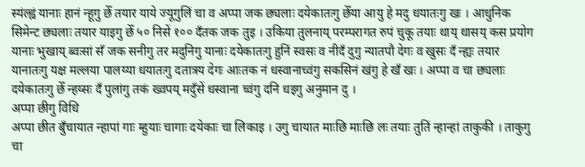स्यंल्ह्वं यानाः हानं न्हूगु छेँ तयार याये ज्यूगुलिं चा व अप्पा जक छ्यलाः दयेकातःगु छेँया आयु हे मदु धयातःगु खः । आधुनिक सिमेन्ट छ्यलाः तयार याइगु छेँ ५० निसें १०० दँतक जक तुइ । उकिया तुलनाय् परम्परागत रुपं चुकू तयाः थाय् थासय् कस प्रयोग यानाः भुखाय् ब्वःसां सँ जक सनीगु तर मदुनिगु यानाः दयेकातःगु हुनिं स्वसः व नीदँ दुगु न्यातपौ देगः व खुसः दँ न्ह्यः तयार यानातःगु यक्ष मल्लया पालय्या धयातःगु दतात्रय देगः आःतक नं धस्वानाच्वंगु सकसिनं खंगु हे खँ खः । अप्पा व चा छ्यलाः दयेकातःगु छेँ न्हय्सः दँ पुलांगु तकं ख्वपय् मदुँसें धस्वाना च्वंगु दनि धइगु अनुमान दु ।
अप्पा छीगु विधि
अप्पा छीत बुँचायात न्हापां गाः म्हुयाः चागाः दयेकाः चा लिकाइ । उगु चायात माःछि माःछि लः तयाः तुतिं न्हान्हां ताकुकी । ताकुगु चा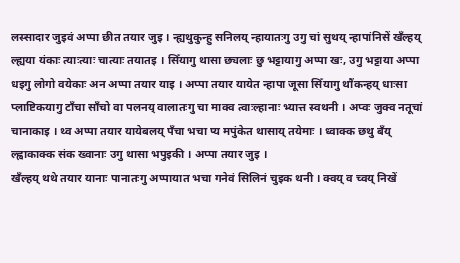लस्सादार जुइवं अप्पा छीत तयार जुइ । न्ह्यथुकुन्हु सनिलय् न्हायातःगु उगु चां सुथय् न्हापांनिसें खँल्हय् ल्ह्यया यंकाः त्याःत्याः चात्याः तयातइ । सिँयागु थासा छ्यलाः छु भट्टायागु अप्पा खः, उगु भट्टाया अप्पा धइगु लोगो वयेकाः अन अप्पा तयार याइ । अप्पा तयार यायेत न्हापा जूसा सिँयागु थौंकन्हय् धाःसा प्लाष्टिकयागु टाँचा साँचो वा पलनय् वालातःगु चा माक्व त्वाःल्हानाः भ्यात्त स्वथनी । अप्वः जुक्व नतूचां चानाकाइ । थ्व अप्पा तयार यायेबलय् पँचा भचा प्य मपुंकेत थासाय् तयेमाः । ध्वाक्क छथु बँय् ल्ह्वाकाक्क संक ख्वानाः उगु थासा भपुइकी । अप्पा तयार जुइ ।
खँल्हय् थथे तयार यानाः पानातःगु अप्पायात भचा गनेवं सिलिनं चुइक थनी । क्वय् व च्वय् निखें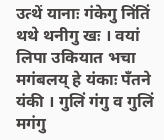उत्थें यानाः गंकेगु निंतिं थथे थनीगु खः । वयां लिपा उकियात भचा मगंबलय् हे यंकाः पँतने यंकी । गुलिं गंगु व गुलिं मगंगु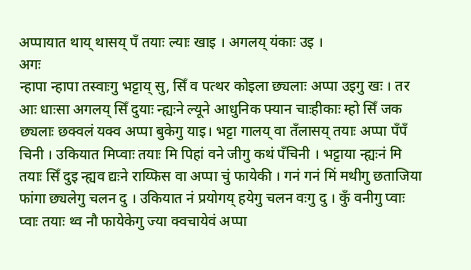अप्पायात थाय् थासय् पँ तयाः ल्याः खाइ । अगलय् यंकाः उइ ।
अगः
न्हापा न्हापा तस्वाःगु भट्टाय् सु, सिँ व पत्थर कोइला छ्यलाः अप्पा उइगु खः । तर आः धाःसा अगलय् सिँ दुयाः न्ह्यःने ल्यूने आधुनिक फ्यान चाःहीकाः म्हो सिँ जक छ्यलाः छक्वलं यक्व अप्पा बुकेगु याइ। भट्टा गालय् वा तँलासय् तयाः अप्पा पँपँ चिनी । उकियात मिप्वाः तयाः मि पिहां वने जीगु कथं पँचिनी । भट्टाया न्ह्यःनं मि तयाः सिँ दुइ न्ह्यव द्यःने राय्फिस वा अप्पा चुं फायेकी । गनं गनं मिं मथीगु छताजिया फांगा छ्यलेगु चलन दु । उकियात नं प्रयोगय् हयेगु चलन वःगु दु । कुँ वनीगु प्वाः प्वाः तयाः थ्व नौ फायेकेगु ज्या क्वचायेवं अप्पा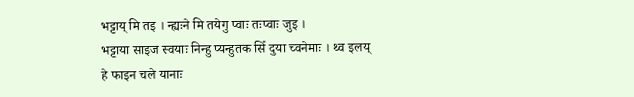भट्टाय् मि तइ । न्ह्यःने मि तयेगु प्वाः तःप्वाः जुइ ।
भट्टाया साइज स्वयाः निन्हु प्यन्हुतक सिँ दुया च्वनेमाः । थ्व इलय् हे फाइन चले यानाः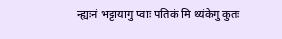न्ह्यःनं भट्टायागु प्वाः पतिकं मि थ्यंकेगु कुतः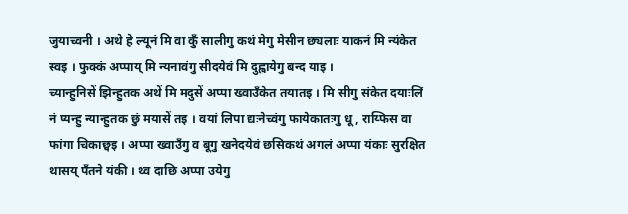जुयाच्वनी । अथे हे ल्यूनं मि वा कुँ सालीगु कथं मेगु मेसीन छ्यलाः याकनं मि न्यंकेत स्वइ । फुक्कं अप्पाय् मि न्यनावंगु सीदयेवं मि दुह्वायेगु बन्द याइ ।
च्यान्हुनिसें झिन्हुतक अथें मि मदुसें अप्पा ख्वाउँकेत तयातइ । मि सीगु संकेत दयाःलिं नं प्यन्हु न्यान्हुतक छुं मयासें तइ । वयां लिपा द्यःनेच्वंगु फायेकातःगु धू, राय्फिस वा फांगा चिकाछ्वइ । अप्पा ख्वाउँगु व बूगु खनेदयेवं छसिकथं अगलं अप्पा यंकाः सुरक्षित थासय् पँतने यंकी । थ्व दाछि अप्पा उयेगु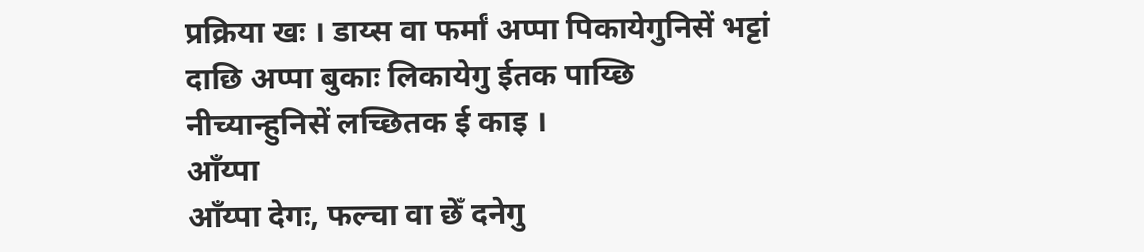प्रक्रिया खः । डाय्स वा फर्मां अप्पा पिकायेगुनिसें भट्टां दाछि अप्पा बुकाः लिकायेगु ईतक पाय्छि नीच्यान्हुनिसें लच्छितक ई काइ ।
आँय्पा
आँय्पा देगः, फल्चा वा छेँ दनेगु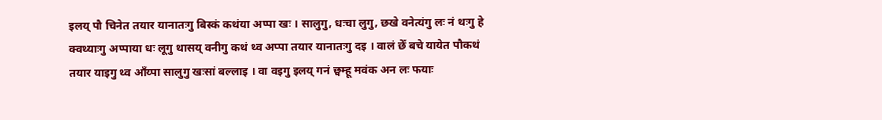इलय् पौ चिनेत तयार यानातःगु बिस्कं कथंया अप्पा खः । सालुगु, धःचा लुगु, छखे वनेत्यंगु लः नं थःगु हे क्वथ्याःगु अप्पाया धः लूगु थासय् वनीगु कथं थ्व अप्पा तयार यानातःगु दइ । वालं छेँ बचे यायेत पौकथं तयार याइगु थ्व आँय्पा सालुगु खःसां बल्लाइ । वा वइगु इलय् गनं छ्वम्हू मवंक अन लः फयाः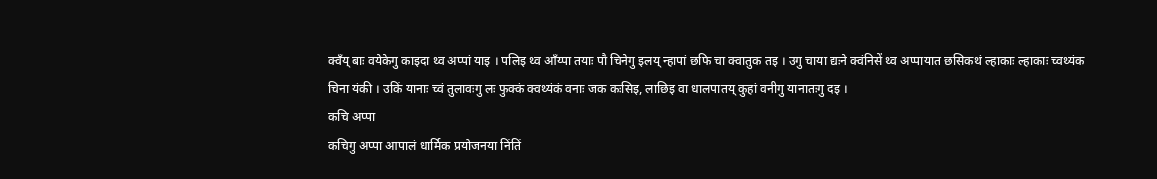क्वँय् बाः वयेकेगु काइदा थ्व अप्पां याइ । पलिइ थ्व आँय्पा तयाः पौ चिनेगु इलय् न्हापां छफि चा क्वातुक तइ । उगु चाया द्यःने क्वंनिसें थ्व अप्पायात छसिकथं ल्हाकाः ल्हाकाः च्वथ्यंक चिना यंकी । उकिं यानाः च्वं तुलावःगु लः फुक्कं क्वथ्यंकं वनाः जक कःसिइ, लाछिइ वा धालपातय् कुहां वनीगु यानातःगु दइ ।
कचि अप्पा
कचिगु अप्पा आपालं धार्मिक प्रयोजनया निंतिं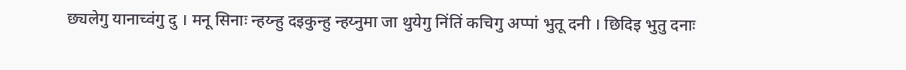छ्यलेगु यानाच्वंगु दु । मनू सिनाः न्हय्न्हु दइकुन्हु न्हय्नुमा जा थुयेगु निंतिं कचिगु अप्पां भुतू दनी । छिदिइ भुतु दनाः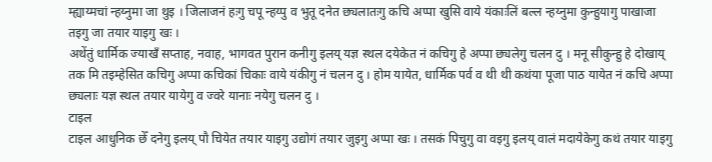म्ह्याय्मचां न्हय्नुमा जा थुइ । जिलाजनं हःगु चपू न्हय्पु व भुतू दनेत छ्यलातःगु कचि अप्पा खुसि वाये यंकाःलिं बल्ल न्हय्नुमा कुन्हुयागु पाखाजा तइगु जा तयार याइगु खः ।
अथेंतुं धार्मिक ज्याखँ सप्ताह, नवाह, भागवत पुरान कनीगु इलय् यज्ञ स्थल दयेकेत नं कचिगु हे अप्पा छ्यलेगु चलन दु । मनू सीकुन्हु हे दोखाय् तक मि तइम्हेसित कचिगु अप्पा कचिकां चिकाः वाये यंकीगु नं चलन दु । होम यायेत, धार्मिक पर्व व थी थी कथंया पूजा पाठ यायेत नं कचि अप्पा छ्यलाः यज्ञ स्थल तयार यायेगु व ज्वरे यानाः नयेगु चलन दु ।
टाइल
टाइल आधुनिक छेँ दनेगु इलय् पौ चियेत तयार याइगु उद्योगं तयार जुइगु अप्पा खः । तसकं पिचुगु वा वइगु इलय् वालं मदायेकेगु कथं तयार याइगु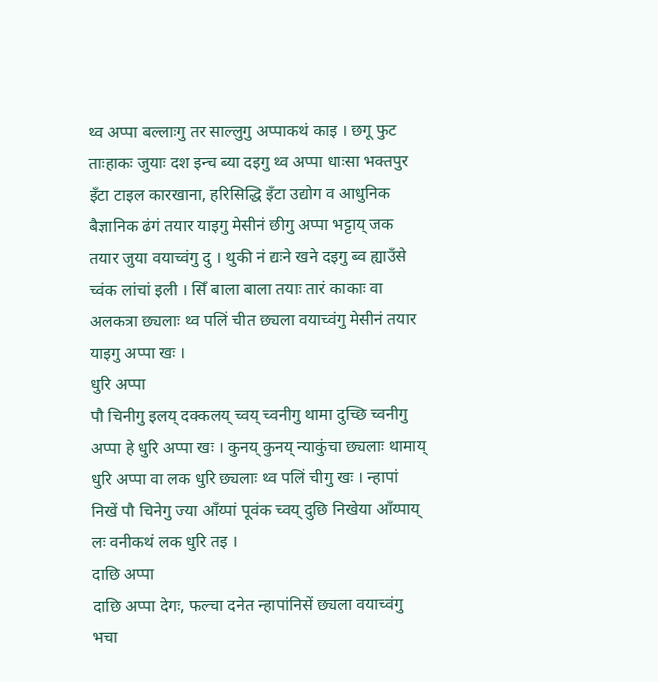थ्व अप्पा बल्लाःगु तर साल्लुगु अप्पाकथं काइ । छगू फुट ताःहाकः जुयाः दश इन्च ब्या दइगु थ्व अप्पा धाःसा भक्तपुर इँटा टाइल कारखाना, हरिसिद्धि इँटा उद्योग व आधुनिक बैज्ञानिक ढंगं तयार याइगु मेसीनं छीगु अप्पा भट्टाय् जक तयार जुया वयाच्वंगु दु । थुकी नं द्यःने खने दइगु ब्व ह्याउँसे च्वंक लांचां इली । सिँ बाला बाला तयाः तारं काकाः वा अलकत्रा छ्यलाः थ्व पलिं चीत छ्यला वयाच्वंगु मेसीनं तयार याइगु अप्पा खः ।
धुरि अप्पा
पौ चिनीगु इलय् दक्कलय् च्वय् च्वनीगु थामा दुच्छि च्वनीगु अप्पा हे धुरि अप्पा खः । कुनय् कुनय् न्याकुंचा छ्यलाः थामाय् धुरि अप्पा वा लक धुरि छ्यलाः थ्व पलिं चीगु खः । न्हापां निखें पौ चिनेगु ज्या आँय्पां पूवंक च्वय् दुछि निखेया आँय्पाय् लः वनीकथं लक धुरि तइ ।
दाछि अप्पा
दाछि अप्पा देगः, फल्चा दनेत न्हापांनिसें छ्यला वयाच्वंगु भचा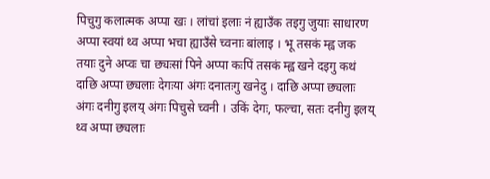पिचुगु कलात्मक अप्पा खः । लांचां इलाः नं ह्याउँक तइगु जुयाः साधारण अप्पा स्वयां थ्व अप्पा भचा ह्याउँसे च्वनाः बांलाइ । भू तसकं म्ह्व जक तयाः दुने अप्वः चा छ्यःसां पिने अप्पा कःपिं तसकं म्ह्व खने दइगु कथं दाछि अप्पा छ्यलाः देगःया अंगः दनातःगु खनेदु । दाछि अप्पा छ्यलाः अंगः दनीगु इलय् अंगः पिचुसे च्वनी । उकिं देगः, फल्चा, सतः दनीगु इलय् थ्व अप्पा छ्यलाः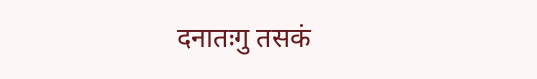दनातःगु तसकं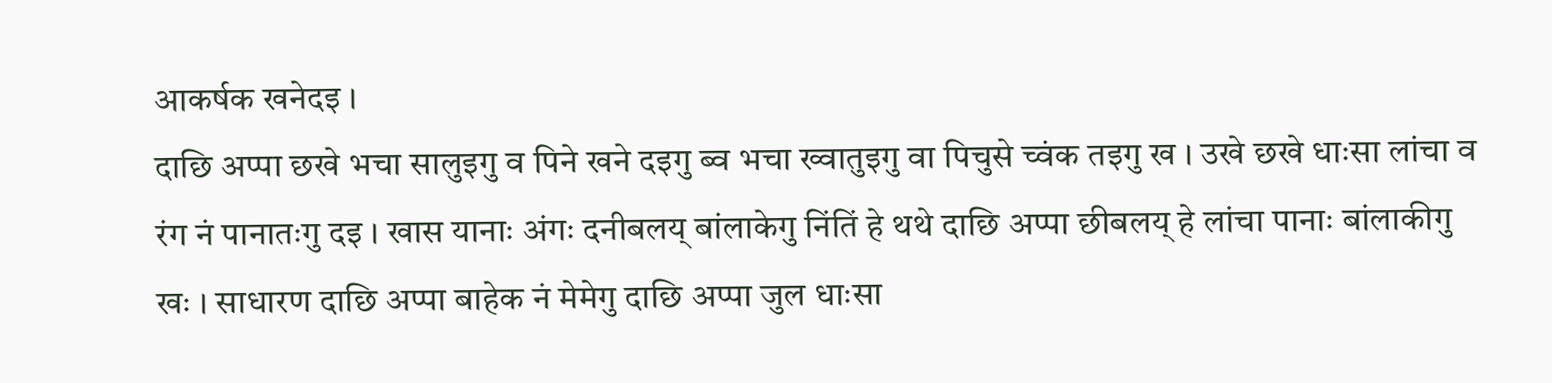आकर्षक खनेदइ ।
दाछि अप्पा छखे भचा सालुइगु व पिने खने दइगु ब्व भचा ख्वातुइगु वा पिचुसे च्वंक तइगु ख । उखे छखे धाःसा लांचा व रंग नं पानातःगु दइ । खास यानाः अंगः दनीबलय् बांलाकेगु निंतिं हे थथे दाछि अप्पा छीबलय् हे लांचा पानाः बांलाकीगु खः । साधारण दाछि अप्पा बाहेक नं मेमेगु दाछि अप्पा जुल धाःसा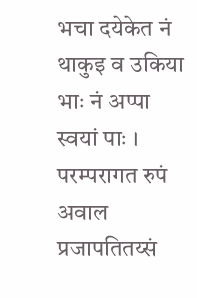भचा दयेकेत नं थाकुइ व उकिया भाः नं अप्पा स्वयां पाः । परम्परागत रुपं अवाल प्रजापतितय्सं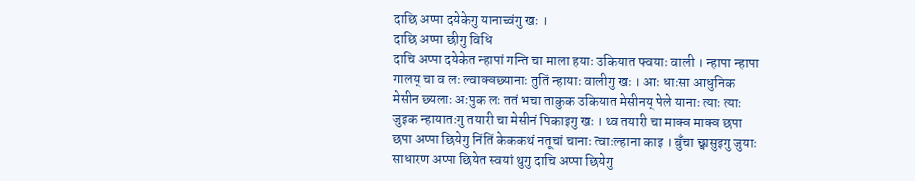दाछि अप्पा दयेकेगु यानाच्वंगु खः ।
दाछि अप्पा छीगु विधि
दाचि अप्पा दयेकेत न्हापां गन्ति चा माला हयाः उकियात फ्वयाः वाली । न्हापा न्हापा गालय् चा व लः ल्वाक्वछ्यानाः तुतिं न्हायाः वालीगु खः । आः धाःसा आधुनिक मेसीन छ्यलाः अःपुक लः ततं भचा ताकुक उकियात मेसीनय् पेले यानाः त्याः त्याः जुइक न्हायातःगु तयारी चा मेसीनं पिकाइगु खः । थ्व तयारी चा माक्व माक्व छपा छपा अप्पा छियेगु निंतिं केककथं नतूचां चानाः त्वाःल्हाना काइ । बुँचा छ्वासुइगु जुयाः साधारण अप्पा छियेत स्वयां थुगु दाचि अप्पा छियेगु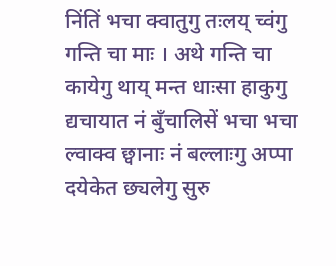निंतिं भचा क्वातुगु तःलय् च्वंगु गन्ति चा माः । अथे गन्ति चा कायेगु थाय् मन्त धाःसा हाकुगु द्यचायात नं बुँचालिसें भचा भचा ल्वाक्व छ्वानाः नं बल्लाःगु अप्पा दयेकेत छ्यलेगु सुरु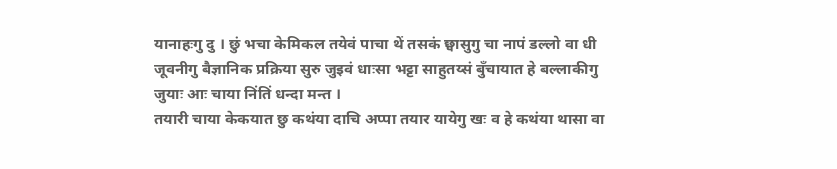यानाहःगु दु । छुं भचा केमिकल तयेवं पाचा थें तसकं छ्वासुगु चा नापं डल्लो वा धी जूवनीगु बैज्ञानिक प्रक्रिया सुरु जुइवं धाःसा भट्टा साहुतय्सं बुँचायात हे बल्लाकीगु जुयाः आः चाया निंतिं धन्दा मन्त ।
तयारी चाया केकयात छु कथंया दाचि अप्पा तयार यायेगु खः व हे कथंया थासा वा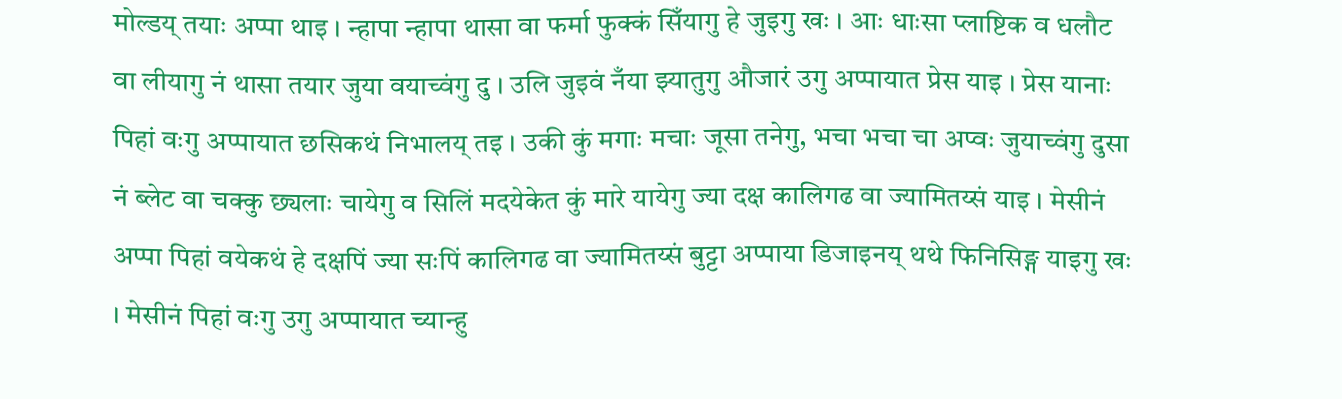मोल्डय् तयाः अप्पा थाइ । न्हापा न्हापा थासा वा फर्मा फुक्कं सिँयागु हे जुइगु खः । आः धाःसा प्लाष्टिक व धलौट वा लीयागु नं थासा तयार जुया वयाच्वंगु दु । उलि जुइवं नँया झ्यातुगु औजारं उगु अप्पायात प्रेस याइ । प्रेस यानाः पिहां वःगु अप्पायात छसिकथं निभालय् तइ । उकी कुं मगाः मचाः जूसा तनेगु, भचा भचा चा अप्वः जुयाच्वंगु दुसा नं ब्लेट वा चक्कु छ्यलाः चायेगु व सिलिं मदयेकेत कुं मारे यायेगु ज्या दक्ष कालिगढ वा ज्यामितय्सं याइ । मेसीनं अप्पा पिहां वयेकथं हे दक्षपिं ज्या सःपिं कालिगढ वा ज्यामितय्सं बुट्टा अप्पाया डिजाइनय् थथे फिनिसिङ्ग याइगु खः । मेसीनं पिहां वःगु उगु अप्पायात च्यान्हु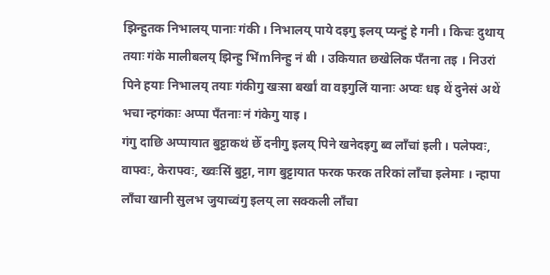झिन्हुतक निभालय् पानाः गंकी । निभालय् पाये दइगु इलय् प्यन्हुं हे गनी । किचः दुथाय् तयाः गंके मालीबलय् झिन्हु भिंmनिन्हु नं बी । उकियात छखेलिक पँतना तइ । निउरां पिने हयाः निभालय् तयाः गंकीगु खःसा बर्खां वा वइगुलिं यानाः अप्वः धइ थें दुनेसं अथें भचा न्हगंकाः अप्पा पँतनाः नं गंकेगु याइ ।
गंगु दाछि अप्पायात बुट्टाकथं छेँ दनीगु इलय् पिने खनेदइगु ब्व लाँचां इली । पलेफ्वः, वाफ्वः, केराफ्वः, ख्वःसिं बुट्टा, नाग बुट्टायात फरक फरक तरिकां लाँचा इलेमाः । न्हापा लाँचा खानी सुलभ जुयाच्वंगु इलय् ला सक्कली लाँचा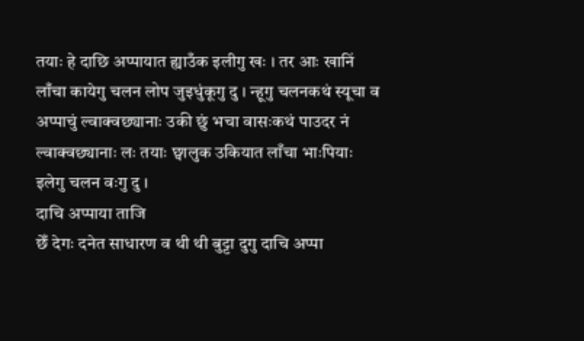तयाः हे दाछि अप्पायात ह्याउँक इलीगु खः । तर आः खानिं लाँचा कायेगु चलन लोप जुइधुंकूगु दु । न्हूगु चलनकथं स्यूचा व अप्पाचुं ल्वाक्वछ्यानाः उकी छुं भचा वासःकथं पाउदर नं ल्वाक्वछ्यानाः लः तयाः छ्वालुक उकियात लाँचा भाःपियाः इलेगु चलन वःगु दु ।
दाचि अप्पाया ताजि
छेँ देगः दनेत साधारण व थी थी बुट्टा दुगु दाचि अप्पा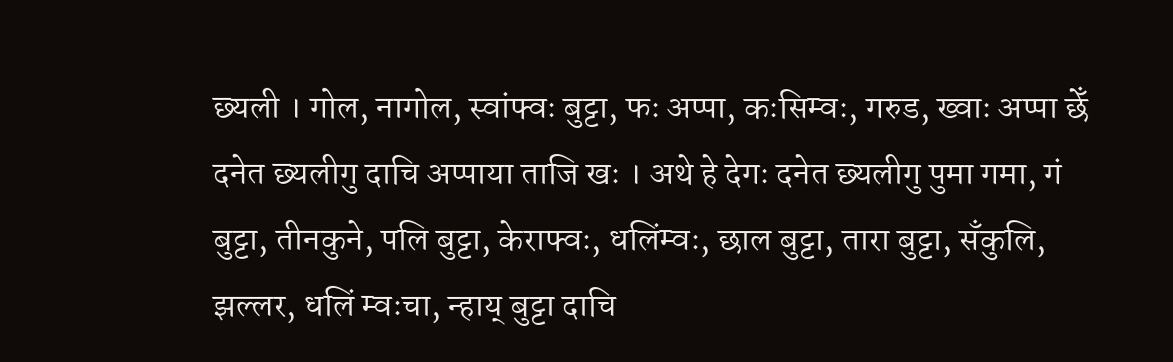छ्यली । गोल, नागोल, स्वांफ्वः बुट्टा, फः अप्पा, कःसिम्वः, गरुड, ख्वाः अप्पा छेँ दनेत छ्यलीगु दाचि अप्पाया ताजि खः । अथे हे देगः दनेत छ्यलीगु पुमा गमा, गं बुट्टा, तीनकुने, पलि बुट्टा, केराफ्वः, धलिंम्वः, छाल बुट्टा, तारा बुट्टा, सँकुलि, झल्लर, धलिं म्वःचा, न्हाय् बुट्टा दाचि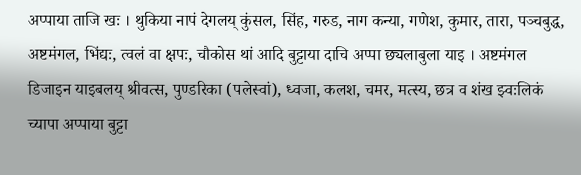अप्पाया ताजि खः । थुकिया नापं देगलय् कुंसल, सिंह, गरुड, नाग कन्या, गणेश, कुमार, तारा, पञ्चबुद्ध, अष्टमंगल, भिंद्यः, त्वलं वा क्षपः, चौकोस थां आदि बुट्टाया दाचि अप्पा छ्यलाबुला याइ । अष्टमंगल डिजाइन याइबलय् श्रीवत्स, पुण्डरिका (पलेस्वां), ध्वजा, कलश, चमर, मत्स्य, छत्र व शंख झ्वःलिकं च्यापा अप्पाया बुट्टा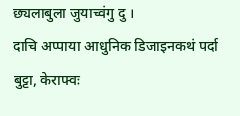छ्यलाबुला जुयाच्वंगु दु ।
दाचि अप्पाया आधुनिक डिजाइनकथं पर्दा बुट्टा, केराफ्वः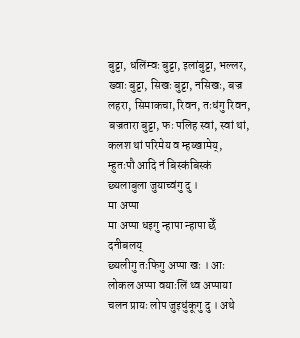बुट्टा, धलिंम्वः बुट्टा, इलांबुट्टा, भल्लर, ख्वाः बुट्टा, सिखः बुट्टा, नसिखः, बज्र लहरा, सिमाकचा, रिवन, तःधंगु रिवन, बज्रतारा बुट्टा, फः पलिह स्वां, स्वां थां, कलश थां परिमेय व म्हय्खामेय्, म्हुतःपौ आदि नं बिस्कंबिस्कं छ्यलाबुला जुयाच्वंगु दु ।
मा अप्पा
मा अप्पा धइगु न्हापा न्हापा छेँ दनीबलय्
छ्यलीगु तःफिगु अप्पा खः । आः लोकल अप्पा वयाःलिं थ्व अप्पाया चलन प्रायः लोप जुइधुंकूगु दु । अथे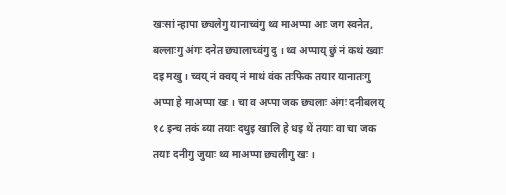खःसां न्हापा छ्यलेगु यानाच्वंगु थ्व माअप्पा आः जग स्वनेत, बल्लाःगु अंगः दनेत छ्यालाच्वंगु दु । थ्व अप्पाय् छुं नं कथं ख्वाः दइ मखु । च्वय् नं क्वय् नं माथं वंक तःफिक तयार यानातःगु अप्पा हे माअप्पा खः । चा व अप्पा जक छ्यलाः अंगः दनीबलय् १८ इन्च तकं ब्या तयाः दथुइ खालि हे धइ थें तयाः वा चा जक तयाः दनीगु जुयाः थ्व माअप्पा छ्यलीगु खः ।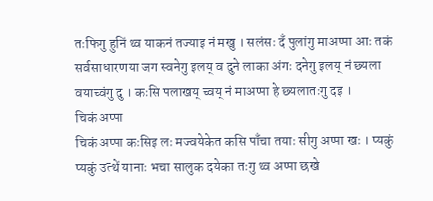तःफिगु हुनिं थ्व याकनं तज्याइ नं मखु । सलंसः दँ पुलांगु माअप्पा आः तकं सर्वसाधारणया जग स्वनेगु इलय् व दुने लाका अंगः दनेगु इलय् नं छ्यला वयाच्वंगु दु । कःसि पलाखय् च्वय् नं माअप्पा हे छ्यलातःगु दइ ।
चिकं अप्पा
चिकं अप्पा कःसिइ लः मज्वयेकेत कसि पाँचा तयाः सीगु अप्पा खः । प्यकुं प्यकुं उत्थें यानाः भचा सालुक दयेका तःगु थ्व अप्पा छखे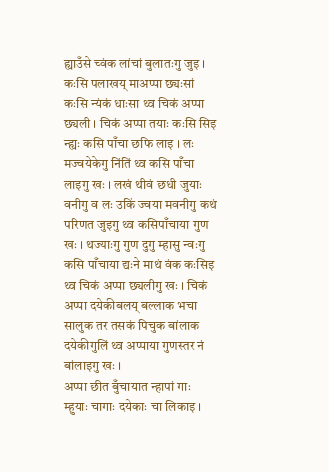ह्याउँसे च्वंक लांचां बुलातःगु जुइ । कःसि पलाखय् माअप्पा छ्यःसां कःसि न्यंकं धाःसा थ्व चिकं अप्पा छ्यली । चिकं अप्पा तयाः कःसि सिइ न्ह्यः कसि पाँचा छफि लाइ । लः मज्वयेकेगु निंतिं थ्व कसि पाँचा लाइगु खः । लखं थीवं छधी जुयाः वनीगु व लः उकिं ज्वया मवनीगु कथं परिणत जुइगु थ्व कसिपाँचाया गुण खः । थज्याःगु गुण दुगु म्हासु न्वःगु कसि पाँचाया द्यःने माथं वंक कःसिइ थ्व चिकं अप्पा छ्यलीगु खः । चिकं अप्पा दयेकीबलय् बल्लाक भचा सालुक तर तसकं पिचुक बांलाक दयेकीगुलिं थ्व अप्पाया गुणस्तर नं बांलाइगु खः ।
अप्पा छीत बुँचायात न्हापां गाः म्हुयाः चागाः दयेकाः चा लिकाइ ।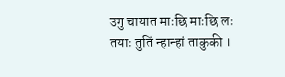उगु चायात माःछि माःछि लः तयाः तुतिं न्हान्हां ताकुकी ।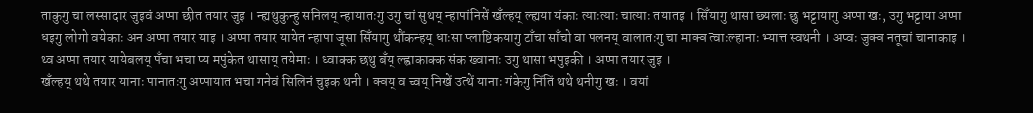ताकुगु चा लस्सादार जुइवं अप्पा छीत तयार जुइ । न्ह्यथुकुन्हु सनिलय् न्हायातःगु उगु चां सुथय् न्हापांनिसें खँल्हय् ल्ह्यया यंकाः त्याःत्याः चात्याः तयातइ । सिँयागु थासा छ्यलाः छु भट्टायागु अप्पा खः, उगु भट्टाया अप्पा धइगु लोगो वयेकाः अन अप्पा तयार याइ । अप्पा तयार यायेत न्हापा जूसा सिँयागु थौंकन्हय् धाःसा प्लाष्टिकयागु टाँचा साँचो वा पलनय् वालातःगु चा माक्व त्वाःल्हानाः भ्यात्त स्वथनी । अप्वः जुक्व नतूचां चानाकाइ । थ्व अप्पा तयार यायेबलय् पँचा भचा प्य मपुंकेत थासाय् तयेमाः । ध्वाक्क छथु बँय् ल्ह्वाकाक्क संक ख्वानाः उगु थासा भपुइकी । अप्पा तयार जुइ ।
खँल्हय् थथे तयार यानाः पानातःगु अप्पायात भचा गनेवं सिलिनं चुइक थनी । क्वय् व च्वय् निखें उत्थें यानाः गंकेगु निंतिं थथे थनीगु खः । वयां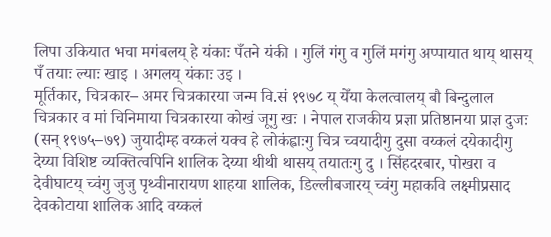लिपा उकियात भचा मगंबलय् हे यंकाः पँतने यंकी । गुलिं गंगु व गुलिं मगंगु अप्पायात थाय् थासय् पँ तयाः ल्याः खाइ । अगलय् यंकाः उइ ।
मूर्तिकार, चित्रकार– अमर चित्रकारया जन्म वि.सं १९७८ य् येँया केलत्वालय् बौ बिन्दुलाल चित्रकार व मां चिनिमाया चित्रकारया कोखं जूगु खः । नेपाल राजकीय प्रज्ञा प्रतिष्ठानया प्राज्ञ दुजः (सन् १९७५–७९) जुयादीम्ह वय्कलं यक्व हे लोकंह्वाःगु चित्र च्वयादीगु दुसा वय्कलं दयेकादीगु देय्या विशिष्ट व्यक्तित्वपिनि शालिक देय्या थीथी थासय् तयातःगु दु । सिंहदरबार, पोखरा व देवीघाटय् च्वंगु जुजु पृथ्वीनारायण शाहया शालिक, डिल्लीबजारय् च्वंगु महाकवि लक्ष्मीप्रसाद देवकोटाया शालिक आदि वय्कलं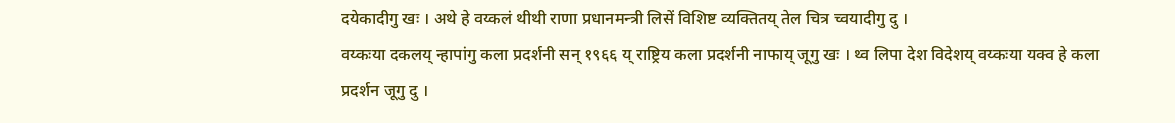दयेकादीगु खः । अथे हे वय्कलं थीथी राणा प्रधानमन्त्री लिसें विशिष्ट व्यक्तितय् तेल चित्र च्वयादीगु दु ।
वय्कःया दकलय् न्हापांगु कला प्रदर्शनी सन् १९६६ य् राष्ट्रिय कला प्रदर्शनी नाफाय् जूगु खः । थ्व लिपा देश विदेशय् वय्कःया यक्व हे कला प्रदर्शन जूगु दु ।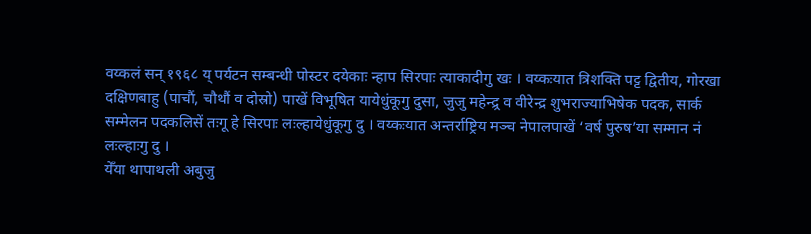वय्कलं सन् १९६८ य् पर्यटन सम्बन्धी पोस्टर दयेकाः न्हाप सिरपाः त्याकादीगु खः । वय्कःयात त्रिशक्ति पट्ट द्वितीय, गोरखा दक्षिणबाहु (पाचौं, चौथौं व दोस्रो) पाखें विभूषित यायेधुंकूगु दुसा, जुजु महेन्द्र्र व वीरेन्द्र शुभराज्याभिषेक पदक, सार्क सम्मेलन पदकलिसें तःगू हे सिरपाः लःल्हायेधुंकूगु दु । वय्कःयात अन्तर्राष्ट्रिय मञ्च नेपालपाखें ‘वर्ष पुरुष’या सम्मान नं लःल्हाःगु दु ।
येँया थापाथली अबुजु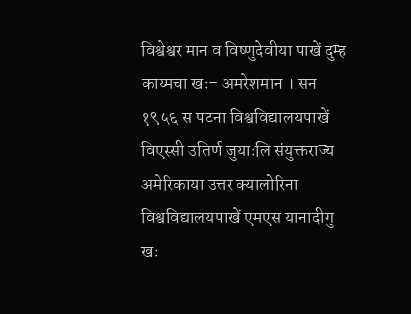विश्वेश्वर मान व विष्णुदेवीया पाखें दुम्ह काय्मचा खः– अमरेशमान । सन १९५६ स पटना विश्वविद्यालयपाखें विएस्सी उतिर्ण जुयाःलि संयुक्तराज्य अमेरिकाया उत्तर क्यालोरिना विश्वविद्यालयपाखें एमएस यानादीगु खः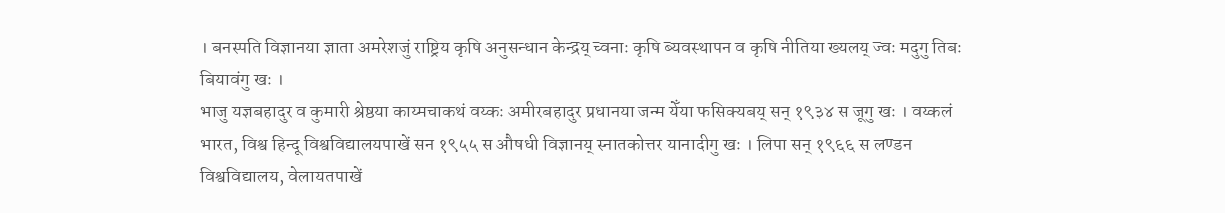। बनस्पति विज्ञानया ज्ञाता अमरेशजुं राष्ट्रिय कृषि अनुसन्धान केन्द्रय् च्वनाः कृषि ब्यवस्थापन व कृषि नीतिया ख्यलय् ज्वः मदुगु तिबः बियावंगु खः ।
भाजु यज्ञबहादुर व कुमारी श्रेष्ठया काय्मचाकथं वय्कः अमीरबहादुर प्रधानया जन्म येँया फसिक्यबय् सन् १९३४ स जूगु खः । वय्कलं भारत, विश्व हिन्दू विश्वविद्यालयपाखें सन १९५५ स औषधी विज्ञानय् स्नातकोत्तर यानादीगु खः । लिपा सन् १९६६ स लण्डन विश्वविद्यालय, वेलायतपाखें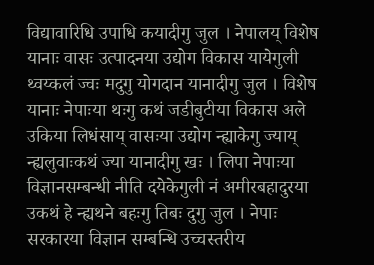विद्यावारिधि उपाधि कयादीगु जुल । नेपालय् विशेष यानाः वासः उत्पादनया उद्योग विकास यायेगुली थ्वय्कलं ज्वः मदुगु योगदान यानादीगु जुल । विशेष यानाः नेपाःया थःगु कथं जडीबुटीया विकास अले उकिया लिधंसाय् वासःया उद्योग न्ह्याकेगु ज्याय् न्ह्यलुवाःकथं ज्या यानादीगु खः । लिपा नेपाःया विज्ञानसम्बन्धी नीति दयेकेगुली नं अमीरबहादुरया उकथं हे न्ह्यथने बहःगु तिबः दुगु जुल । नेपाः सरकारया विज्ञान सम्बन्धि उच्चस्तरीय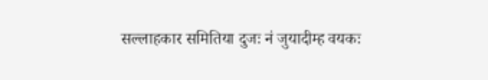सल्लाहकार समितिया दुजः नं जुयादीम्ह वयकः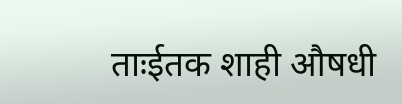ताःईतक शाही औषधी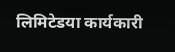लिमिटेडया कार्यकारी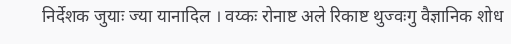निर्देशक जुयाः ज्या यानादिल । वय्कः रोनाष्ट अले रिकाष्ट थुज्वःगु वैज्ञानिक शोध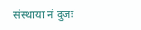संस्थाया नं दुजः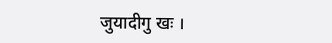जुयादीगु खः ।